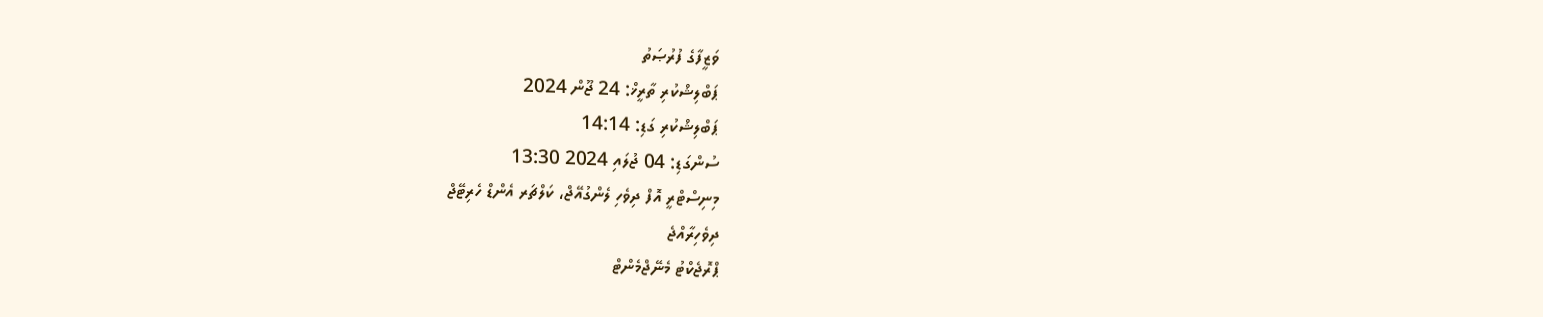ވަޒީފާގެ ފުރުޞަތު
ޕަބްލިޝްކުރި ތާރީޚް: 24 ޖޫން 2024
ޕަބްލިޝްކުރި ގަޑި: 14:14
ސުންގަޑި: 04 ޖުލައި 2024 13:30
މިނިސްޓްރީ އޮފް ދިވެހި ލެންގުއޭޖް، ކަލްޗަރ އެންޑް ހެރިޓޭޖް
ދިވެހިރާއްޖެ
ޕްރޮޖެކްޓު މެނޭޖްމެންޓް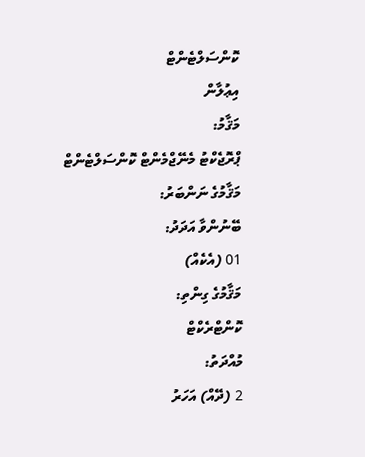ކޮންސަލްޓެންޓް
އިޢުލާން
މަޤާމު:
ޕްރޮޖެކްޓު މެނޭޖްމެންޓް ކޮންސަލްޓެންޓް
މަޤާމުގެ ނަންބަރު:
ބޭނުންވާ އަދަދު:
01 (އެކެއް)
މަޤާމުގެ ގިންތި:
ކޮންޓްރެކްޓް
މުއްދަތު:
2 (ދޭއް) އަހަރު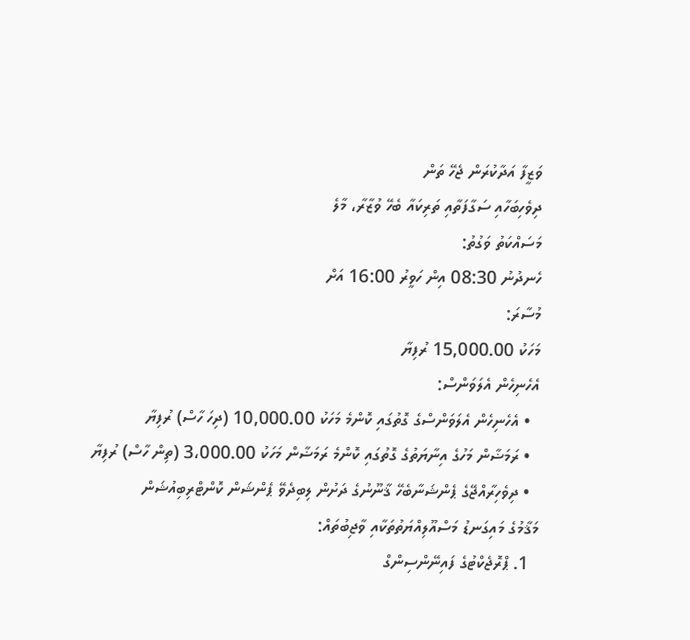ވަޒީފާ އަދާކުރަން ޖެހޭ ތަން
ދިވެހިބަހާއި ސަގާފަތާއި ތަރިކައާ ބެހޭ ވުޒާރާ، މާލެ
މަސައްކަތު ވަގުތު:
ހެނދުނު 08:30 އިން ހަވީރު 16:00 އަށް
މުސާރަ:
މަހަކު 15,000.00 ރުފިޔާ
އެހެނިހެން އެލަވަންސް:
  • އެހެނިހެން އެލަވަންސްގެ ގޮތުގައި ކޮންމެ މަހަކު 10,000.00 (ދިހަ ހާސް) ރުފިޔާ
  • ރަމަޟާން މަހުގެ އިނާޔަތުގެ ގޮތުގައި ކޮންމެ ރަމަޟާން މަހަކު 3،000.00 (ތިން ހާސް) ރުފިޔާ
  • ދިވެހިރާއްޖޭގެ ޕެންޝަނާބެހޭ ޤާނޫނުގެ ދަށުން ލިބިދެވޭ ޕެންޝަން ކޮންޓްރިބިއުޝަން
މަޤާމުގެ މައިގަނޑު މަސްއޫލިއްޔަތުތަކާއި ވާޖިބުތައް:
  1. ޕްރޮޖެކްޓުގެ ފައިނޭންސިންގް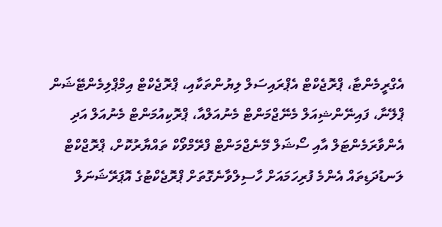އެގްރީމެންޓާ، ޕްރޮޖެކްޓް އެޕްރައިސަލް ލިޔުންތަކާއި، ޕްރޮޖެކްޓް އިމްޕްލިމެންޓޭޝަން ޕްލޭނާ، ފައިނޭންޝިއަލް މެނޭޖްމަންޓް މެނުއަލްއާ، ޕްރޮކިއުމަންޓް މެނުއަލް އަދި އެންވާރަމެންޓަލް އާއި ސޯޝަލް މޭނެޖްމަންޓް ފްރޭމްވޯކް ތައްޔާރުކޮށް، ޕްރޮޖްކްޓް ލަނޑުދަޑިތައް އެންމެ ފުރިހަމައަށް ހާސިލްވާނެގޮތަށް ޕްރޮޖެކްޓުގެ އޮޕަރޭޝަނަލް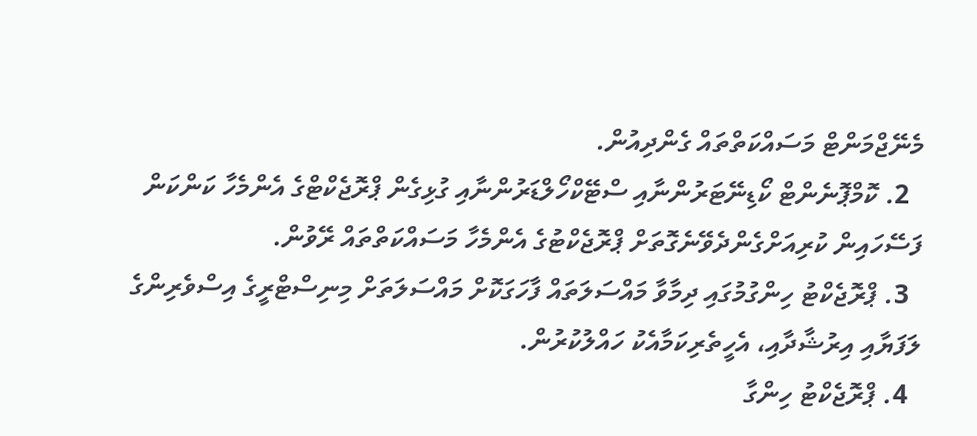މެނޭޖްމަންޓް މަސައްކަތްތައް ގެންދިއުން.
  2. ކޮމްޕޮނެންޓް ކޯޑިނޭޓަރުންނާއި ސްޓޭކްހޯލްޑަރުންނާއި ގުޅިގެން ޕްރޮޖެކްޓްގެ އެންމެހާ ކަންކަން ފަސޭހައިން ކުރިއަށްގެންދެވޭނެގޮތަށް ޕްރޮޖެކްޓުގެ އެންމެހާ މަސައްކަތްތައް ރޭވުން.
  3. ޕްރޮޖެކްޓު ހިންގުމުގައި ދިމާވާ މައްސަލަތައް ފާހަގަކޮށް މައްސަލަތަށް މިނިސްޓްރީގެ އިސްވެރިންގެ ލަފަޔާއި އިރުޝާދާއި، އެހީތެރިކަމާއެކު ހައްލުކުރުން.
  4. ޕްރޮޖެކްޓު ހިންގާ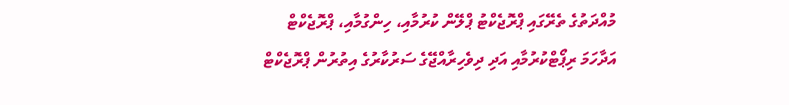މުއްދަތުގެ ތެރޭގައި ޕްރޮޖެކްޓު ޕްލޭން ކުރުމާއި، ހިންގުމާއި، ޕްރޮޖެކްޓް އަދާހަމަ ރިޕޯޓްކުރުމާއި އަދި ދިވެހިރާއްޖޭގެ ސަރުކާރުގެ އިތުރުން ޕްރޮޖެކްޓް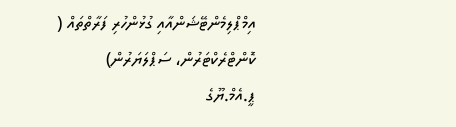އިމްޕްލިމެންޓޭޝަންއާއި ގުޅުންހުރި ފަރާތްތައް ( ކޮންޓްރެކްޓަރުން، ސަޕްލަޔަރުން) ޕީ.އެމް.ޔޫގެ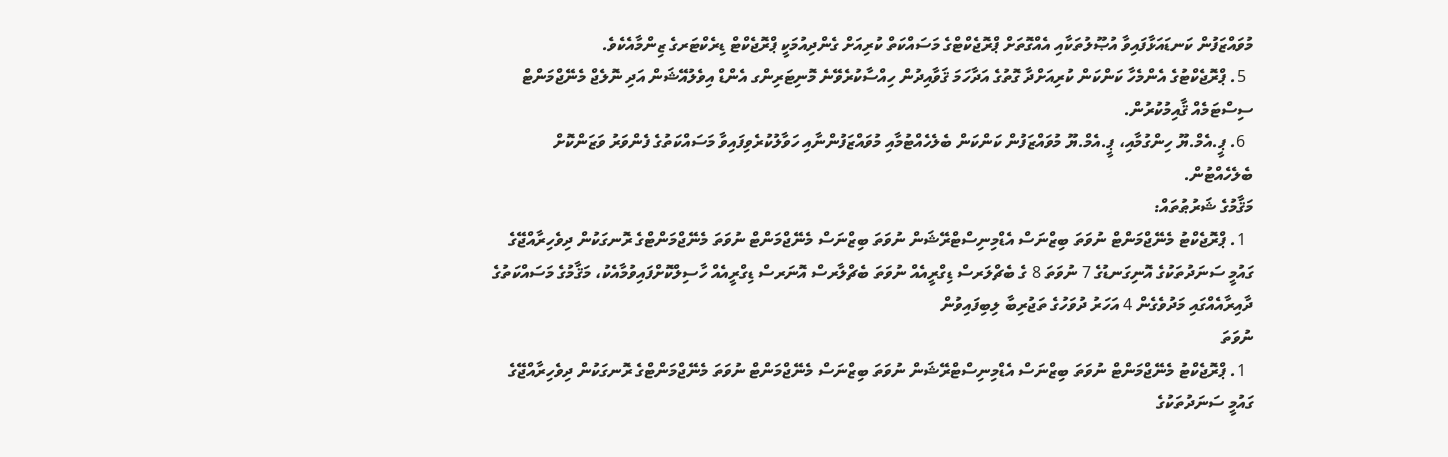މުވައްޒަފުން ކަނޑައަޅާފައިވާ އުޞޫލުތަކާއި އެއްގޮތަށް ޕްރޮޖެކްޓްގެ މަސައްކަތް ކުރިއަށް ގެންދިއުމަކީ ޕްރޮޖެކްޓް ޑިރެކްޓަރގެ ޒިންމާއެކެވެ.
  5. ޕްރޮޖެކްޓުގެ އެންމެހާ ކަންކަން ކުރިއަށްދާ ގޮތުގެ އަދާހަމަ ޤަވާއިދުން ހިއްސާކުރެވޭނެ މޮނިޓަރިންގ އެންޑް އިވެލުއޭޝަން އަދި ނޮލެޖް މެނޭޖްމަންޓް ސިސްޓަމެއް ޤާއިމުކުރުން.
  6. ޕީ.އެމް.ޔޫ ހިންގުމާއި، ޕީ.އެމް.ޔޫ މުވައްޒަފުން ކަންކަން ބެލެހެއްޓުމާއި މުވައްޒަފުންނާއި ހަވާލުކުރެވިފައިވާ މަސައްކަތުގެ ފެންވަރު ވަޒަންކޮށް ބެލެހެއްޓުން.
މަޤާމުގެ ޝަރުޠުތައް:
  1. ޕްރޮޖެކްޓު މެނޭޖްމަންޓް ނުވަތަ ބިޒްނަސް އެޑްމިނިސްޓްރޭޝަން ނުވަތަ ބިޒްނަސް މެނޭޖްމަންޓް ނުވަތަ މެނޭޖްމަންޓްގެ ރޮނގަކުން ދިވެހިރާއްޖޭގެ ގައުމީ ސަނަދުތަކުގެ އޮނިގަނޑުގެ 7 ނުވަތަ 8 ގެ ބެޗްލަރސް ޑިގްރީއެއް ނުވަތަ ބެޗްލާރސް އޮނަރސް ޑިގްރީއެއް ހާސިލްކޮށްފައިވުމާއެކު، މަޤާމުގެ މަސައްކަތުގެ ދާއިރާއެއްގައި މަދުވެގެން 4 އަހަރު ދުވަހުގެ ތަޖުރިބާ ލިބިފައިވުން
ނުވަތަ
  1. ޕްރޮޖެކްޓު މެނޭޖްމަންޓް ނުވަތަ ބިޒްނަސް އެޑްމިނިސްޓްރޭޝަން ނުވަތަ ބިޒްނަސް މެނޭޖްމަންޓް ނުވަތަ މެނޭޖްމަންޓްގެ ރޮނގަކުން ދިވެހިރާއްޖޭގެ ގައުމީ ސަނަދުތަކުގެ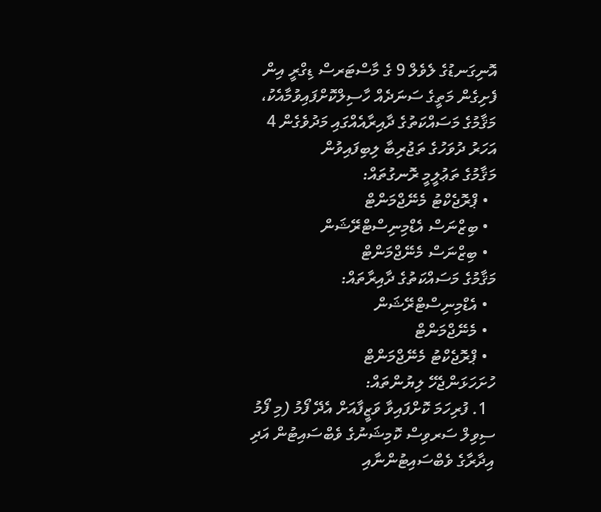އޮނިގަނޑުގެ ލެވެލް 9 ގެ މާސްޓަރސް ޑިގްރީ އިން ފެށިގެން މަތީގެ ސަނަދެއް ހާސިލްކޮށްފައިވުމާއެކު، މަޤާމުގެ މަސައްކަތުގެ ދާއިރާއެއްގައި މަދުވެގެން 4 އަހަރު ދުވަހުގެ ތަޖުރިބާ ލިބިފައިވުން
މަޤާމުގެ ތަޢުލީމީ ރޮނގުތައް:
  • ޕްރޮޖެކްޓު މެނޭޖްމަންޓް
  • ބިޒްނަސް އެޑްމިނިސްޓްރޭޝަން
  • ބިޒްނަސް މެނޭޖްމަންޓް
މަޤާމުގެ މަސައްކަތުގެ ދާއިރާތައް:
  • އެޑްމިނިސްޓްރޭޝަން
  • މެނޭޖްމަންޓް
  • ޕްރޮޖެކްޓު މެނޭޖްމަންޓް
ހުށަހަޅަންޖެހޭ ލިޔުންތައް:
  1. ފުރިހަމަ ކޮށްފައިވާ ވަޒީފާއަށް އެދޭ ފޯމު (މި ފޯމު ސިވިލް ސަރވިސް ކޮމިޝަނުގެ ވެބްސައިޓުން އަދި އިދާރާގެ ވެބްސައިޓުންނާއި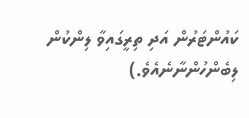ކައުންޓަރުން އަދި ތިރީގައިވާ ލިންކުން ލިބެންހުންނާނެއެވެ.)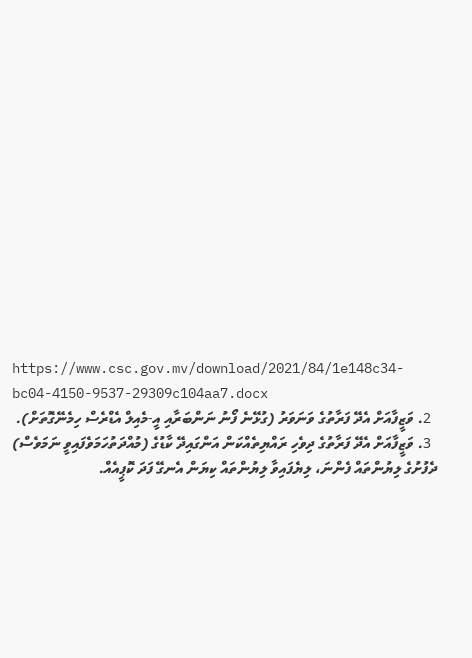https://www.csc.gov.mv/download/2021/84/1e148c34-bc04-4150-9537-29309c104aa7.docx
  2. ވަޒީފާއަށް އެދޭ ފަރާތުގެ ވަނަވަރު (ގުޅޭނެ ފޯނު ނަންބަރާއި އީ-މެއިލް އެޑްރެސް ހިމެނޭގޮތަށް).
  3. ވަޒީފާއަށް އެދޭ ފަރާތުގެ ދިވެހި ރައްޔިތެއްކަން އަންގައިދޭ ކާޑުގެ (މުއްދަތުހަމަވެފައިވީ ނަމަވެސް) ދެފުށުގެ ލިޔުންތައް ފެންނަ، ލިޔެފައިވާ ލިޔުންތައް ކިޔަން އެނގޭ ފަދަ ކޮޕީއެއް.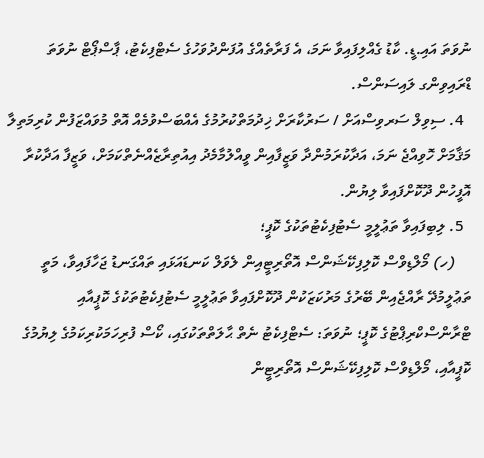ނުވަތަ އައި.ޑީ. ކާޑު ގެއްލިފައިވާ ނަމަ، އެ ފަރާތެއްގެ އުފަންދުވަހުގެ ސެޓްފިކެޓު، ޕާސްޕޯޓް ނުވަތަ ޑްރައިވިންގ ލައިސަންސް.
  4. ސިވިލް ސަރވިސްއަށް / ސަރުކާރަށް ޚިދުމަތްކުރުމުގެ އެއްބަސްވުމެއް އޮތް މުވައްޒަފުން ކުރިމަތިލާ މަޤާމަށް ހޮވިއްޖެ ނަމަ، އަދާކުރަމުންދާ ވަޒީފާއިން ވީއްލުމާމެދު އިއުތިރާޒެއްނެތްކަމަށް، ވަޒީފާ އަދާކުރާ އޮފީހުން ދޫކޮށްފައިވާ ލިޔުން.
  5. ލިބިފައިވާ ތަޢުލީމީ ސެޓުފިކެޓުތަކުގެ ކޮޕީ؛
    (ހ) މޯލްޑިވްސް ކޮލިފިކޭޝަންސް އޮތޯރިޓީއިން ލެވަލް ކަނޑައަޅައި ތައްގަނޑު ޖަހާފައިވާ، މަތީ ތަޢުލީމުދޭ ރާއްޖެއިން ބޭރުގެ މަރުކަޒަކުން ދޫކޮށްފައިވާ ތަޢުލީމީ ސެޓުފިކެޓުތަކުގެ ކޮޕީއާއި ޓްރާންސްކްރިޕްޓުގެ ކޮޕީ؛ ނުވަތަ: ސެޓްފިކެޓު ނެތް ޙާލަތްތަކުގައި، ކޯސް ފުރިހަމަކުރިކަމުގެ ލިޔުމުގެ ކޮޕީއާއި، މޯލްޑިވްސް ކޮލިފިކޭޝަންސް އޮތޯރިޓީން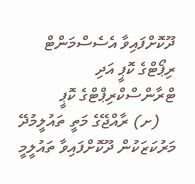ދޫކޮށްފައިވާ އެސެސްމަންޓް ރިޕޯޓްގެ ކޮޕީ އަދި ޓްރާންސްކްރިޕްޓްގެ ކޮޕީ
    (ށ) ރާއްޖޭގެ މަތީ ތައުލީމުދޭ މަރުކަޒަކުން ދޫކޮށްފައިވާ ތައުލީމީ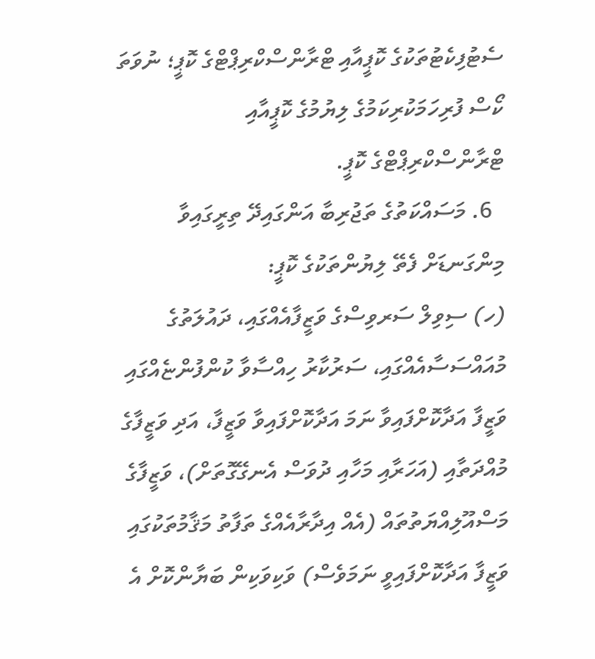ސެޓުފިކެޓުތަކުގެ ކޮޕީއާއި ޓްރާންސްކްރިޕްޓްގެ ކޮޕީ؛ ނުވަތަ ކޯސް ފުރިހަމަކުރިކަމުގެ ލިޔުމުގެ ކޮޕީއާއި ޓްރާންސްކްރިޕްޓްގެ ކޮޕީ.
  6. މަސައްކަތުގެ ތަޖުރިބާ އަންގައިދޭ ތިރީގައިވާ މިންގަނޑަށް ފެތޭ ލިޔުންތަކުގެ ކޮޕީ:
(ހ) ސިވިލް ސަރވިސްގެ ވަޒީފާއެއްގައި، ދައުލަތުގެ މުއައްސަސާއެއްގައި، ސަރުކާރު ހިއްސާވާ ކުންފުންޏެއްގައި ވަޒީފާ އަދާކޮށްފައިވާ ނަމަ އަދާކޮށްފައިވާ ވަޒީފާ، އަދި ވަޒީފާގެ މުއްދަތާއި (އަހަރާއި މަހާއި ދުވަސް އެނގޭގޮތަށް)، ވަޒީފާގެ މަސްއޫލިއްޔަތުތައް (އެއް އިދާރާއެއްގެ ތަފާތު މަޤާމުތަކުގައި ވަޒީފާ އަދާކޮށްފައިވީ ނަމަވެސް) ވަކިވަކިން ބަޔާންކޮށް އެ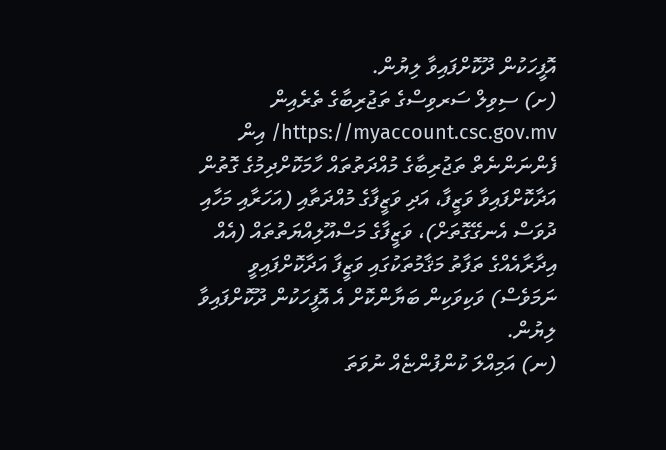އޮފީހަކުން ދޫކޮށްފައިވާ ލިޔުން.
(ށ) ސިވިލް ސަރވިސްގެ ތަޖުރިބާގެ ތެރެއިން https://myaccount.csc.gov.mv/ އިން ފެންނަންނެތް ތަޖުރިބާގެ މުއްދަތުތައް ހާމަކޮށްދިމުގެ ގޮތުން އަދާކޮށްފައިވާ ވަޒީފާ، އަދި ވަޒީފާގެ މުއްދަތާއި (އަހަރާއި މަހާއި ދުވަސް އެނގޭގޮތަށް)، ވަޒީފާގެ މަސްއޫލިއްޔަތުތައް (އެއް އިދާރާއެއްގެ ތަފާތު މަޤާމުތަކުގައި ވަޒީފާ އަދާކޮށްފައިވީ ނަމަވެސް) ވަކިވަކިން ބަޔާންކޮށް އެ އޮފީހަކުން ދޫކޮށްފައިވާ ލިޔުން.
(ނ) އަމިއްލަ ކުންފުންޏެއް ނުވަތަ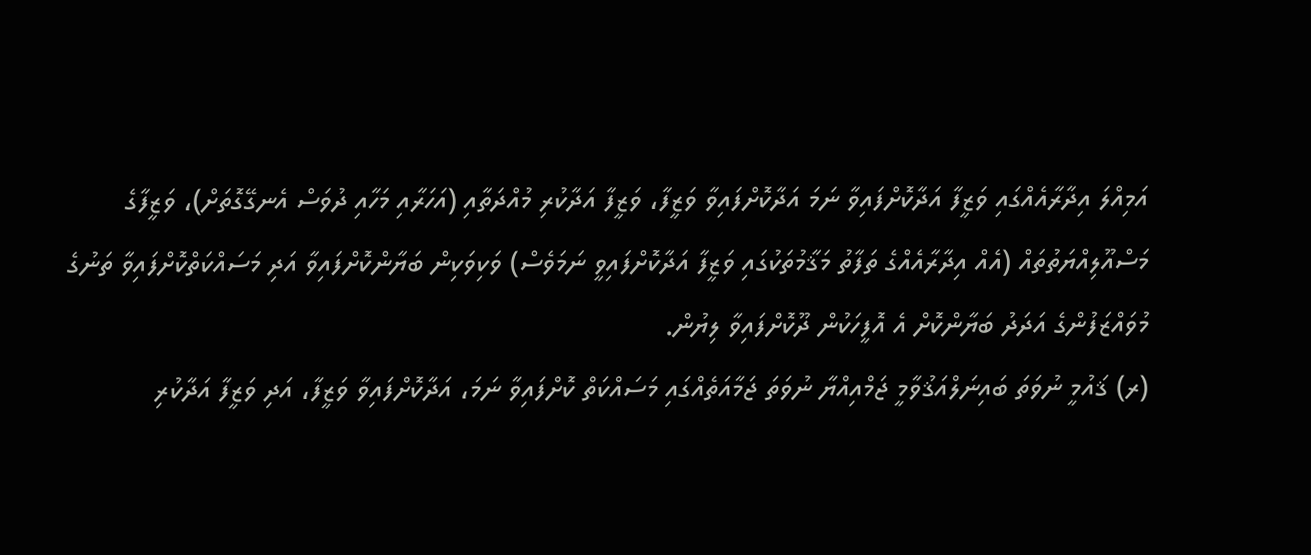އަމިއްލަ އިދާރާއެއްގައި ވަޒީފާ އަދާކޮށްފައިވާ ނަމަ އަދާކޮށްފައިވާ ވަޒީފާ، ވަޒީފާ އަދާކުރި މުއްދަތާއި (އަހަރާއި މަހާއި ދުވަސް އެނގޭގޮތަށް)، ވަޒީފާގެ މަސްއޫލިއްޔަތުތައް (އެއް އިދާރާއެއްގެ ތަފާތު މަޤާމުތަކުގައި ވަޒީފާ އަދާކޮށްފައިވީ ނަމަވެސް) ވަކިވަކިން ބަޔާންކޮށްފައިވާ އަދި މަސައްކަތްކޮށްފައިވާ ތަނުގެ މުވައްޒަފުންގެ އަދަދު ބަޔާންކޮށް އެ އޮފީހަކުން ދޫކޮށްފައިވާ ލިޔުން.
(ރ) ޤައުމީ ނުވަތަ ބައިނަލްއަޤުވާމީ ޖަމްއިއްޔާ ނުވަތަ ޖަމާއަތެއްގައި މަސައްކަތް ކޮށްފައިވާ ނަމަ، އަދާކޮށްފައިވާ ވަޒީފާ، އަދި ވަޒީފާ އަދާކުރި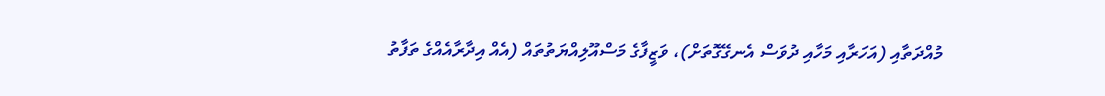މުއްދަތާއި (އަހަރާއި މަހާއި ދުވަސް އެނގޭގޮތަށް)، ވަޒީފާގެ މަސްއޫލިއްޔަތުތައް (އެއް އިދާރާއެއްގެ ތަފާތު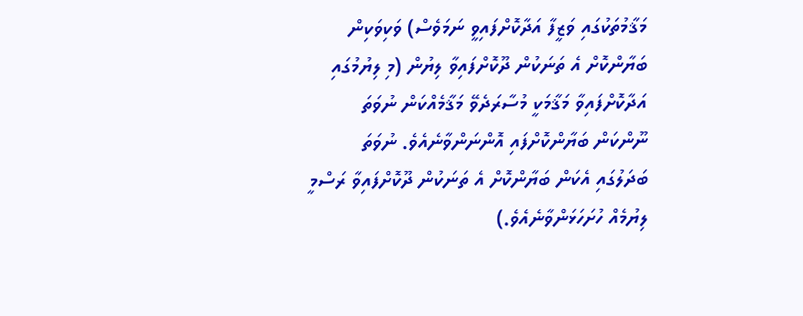މަޤާމުތަކުގައި ވަޒީފާ އަދާކޮށްފައިވީ ނަމަވެސް) ވަކިވަކިން ބަޔާންކޮށް އެ ތަނަކުން ދޫކޮށްފައިވާ ލިޔުން (މި ލިޔުމުގައި އަދާކޮށްފައިވާ މަޤާމަކީ މުސާރަދެވޭ މަޤާމެއްކަން ނުވަތަ ނޫންކަން ބަޔާންކޮށްފައި އޮންނަންވާނެއެވެ. ނުވަތަ ބަދަލުގައި އެކަން ބަޔާންކޮށް އެ ތަނަކުން ދޫކޮށްފައިވާ ރަސްމީ ލިޔުމެއް ހުށަހަޅަންވާނެއެވެ.)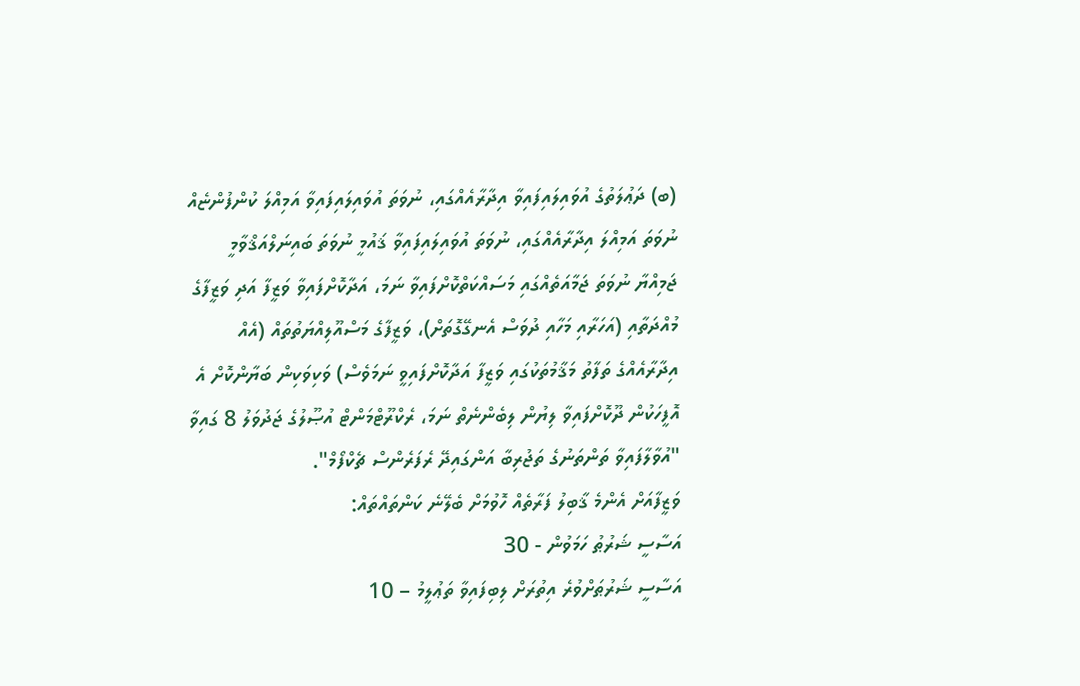(ބ) ދަޢުލަތުގެ އުވައިލައިފައިވާ އިދާރާއެއްގައި، ނުވަތަ އުވައިލައިފައިވާ އަމިއްލަ ކުންފުންޏެއް ނުވަތަ އަމިއްލަ އިދާރާއެއްގައި، ނުވަތަ އުވައިލައިފައިވާ ޤައުމީ ނުވަތަ ބައިނަލްއަޤްވާމީ ޖަމިއްޔާ ނުވަތަ ޖަމާއަތެއްގައި މަސައްކަތްކޮށްފައިވާ ނަމަ، އަދާކޮށްފައިވާ ވަޒީފާ އަދި ވަޒީފާގެ މުއްދަތާއި (އަހަރާއި މަހާއި ދުވަސް އެނގޭގޮތަށް)، ވަޒީފާގެ މަސްއޫލިއްޔަތުތައް (އެއް އިދާރާއެއްގެ ތަފާތު މަޤާމުތަކުގައި ވަޒީފާ އަދާކޮށްފައިވީ ނަމަވެސް) ވަކިވަކިން ބަޔާންކޮށް އެ އޮފީހަކުން ދޫކޮށްފައިވާ ލިޔުން ލިބެންނެތް ނަމަ، ރެކްރޫޓްމަންޓް އުޞޫލުގެ ޖަދުވަލު 8 ގައިވާ "އުވާލާފައިވާ ތަންތަނުގެ ތަޖުރިބާ އަންގައިދޭ ރެފަރެންސް ޗެކްފޯމް".
ވަޒީފާއަށް އެންމެ ޤާބިލު ފަރާތެއް ހޮވުމަށް ބެލޭނެ ކަންތައްތައް:
އަސާސީ ޝަރުޠު ހަމަވުން - 30
އަސާސީ ޝަރުޠަށްވުރެ އިތުރަށް ލިބިފައިވާ ތަޢުލީމު – 10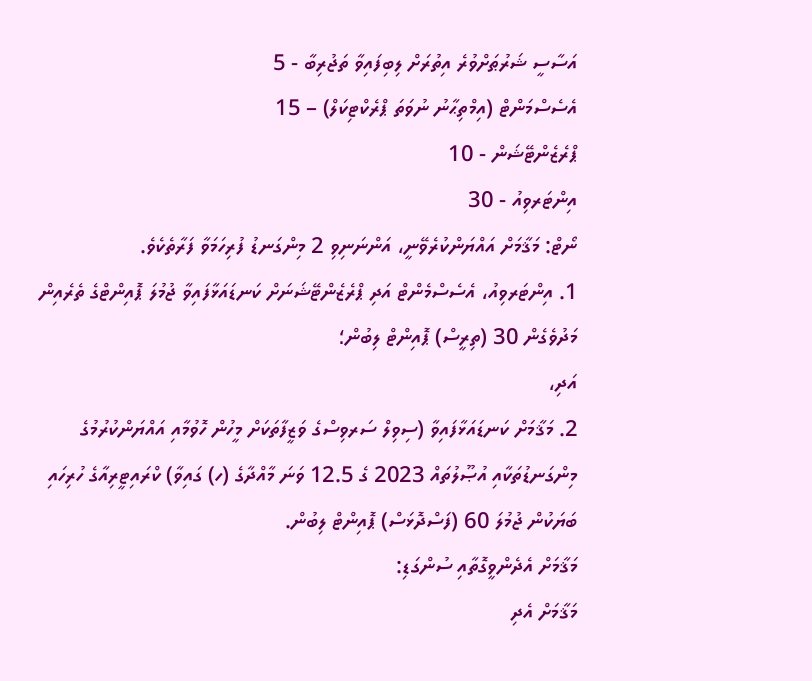އަސާސީ ޝަރުޠަށްވުރެ އިތުރަށް ލިބިފައިވާ ތަޖުރިބާ - 5
އެސެސްމަންޓް (އިމްތިޙާނު ނުވަތަ ޕްރެކްޓިކަލް) – 15
ޕްރެޒެންޓޭޝަން - 10
އިންޓަރވިއު - 30
ނޯޓް: މަޤާމަށް އައްޔަންކުރެވޭނީ، އަންނަނިވި 2 މިންގަނޑު ފުރިހަމަވާ ފަރާތެކެވެ.
1. އިންޓަރވިއު، އެސެސްމެންޓް އަދި ޕްރެޒެންޓޭޝަނަށް ކަނޑައަޅާފައިވާ ޖުމުލަ ޕޮއިންޓްގެ ތެރެއިން މަދުވެގެން 30 (ތިރީސް) ޕޮއިންޓް ލިބުން؛
އަދި،
2. މަޤާމަށް ކަނޑައަޅާފައިވާ (ސިވިލް ސަރވިސްގެ ވަޒީފާތަކަށް މީހުން ހޮވުމާއި އައްޔަންކުރުމުގެ މިންގަނޑުތަކާއި އުޞޫލުތައް 2023 ގެ 12.5 ވަނަ މާއްދާގެ (ހ) ގައިވާ) ކްރައިޓީރިއާގެ ހުރިހައި ބަޔަކުން ޖުމުލަ 60 (ފަސްދޮޅަސް) ޕޮއިންޓް ލިބުން.
މަޤާމަށް އެދެންވީގޮތާއި ސުންގަޑި:
މަޤާމަށް އެދި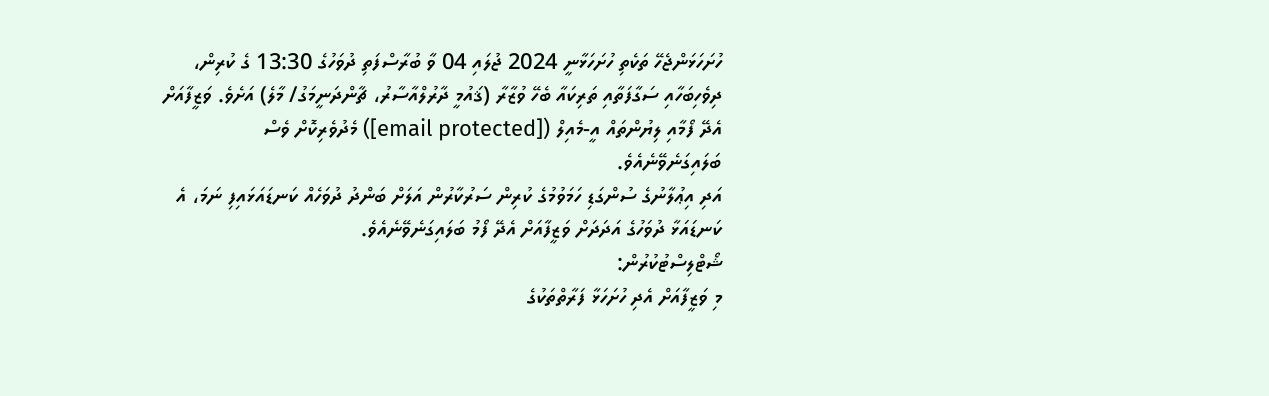ހުށަހަޅަންޖެހޭ ތަކެތި ހުށަހަޅާނީ 2024 ޖުލައި 04 ވާ ބުރާސްފަތި ދުވަހުގެ 13:30 ގެ ކުރިން، ދިވެހިބަހާއި ސަގާފަތާއި ތަރިކައާ ބެހޭ ވުޒާރާ (ޤައުމީ ދާރުލްއާސާރު، ޗާންދަނީމަގު/ މާލެ) އަށެވެ. ވަޒީފާއަށް އެދޭ ފޯމާއި ލިޔުންތައް އީ-މެއިލް ([email protected]) މެދުވެރިކޮށް ވެސް ބަލައިގަނެވޭނެއެވެ.
އަދި އިޢުލާނުގެ ސުންގަޑި ހަމަވުމުގެ ކުރިން ސަރުކާރުން އަލަށް ބަންދު ދުވަހެއް ކަނޑައަޅައިފި ނަމަ، އެ ކަނޑައަޅާ ދުވަހުގެ އަދަދަށް ވަޒީފާއަށް އެދޭ ފޯމު ބަލައިގަނެވޭނެއެވެ.
ޝޯޓްލިސްޓުކުރުން:
މި ވަޒީފާއަށް އެދި ހުށަހަޅާ ފަރާތްތަކުގެ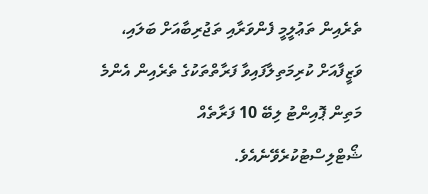ތެރެއިން ތަޢުލީމީ ފެންވަރާއި ތަޖުރިބާއަށް ބަލައި، ވަޒީފާއަށް ކުރިމަތިލާފައިވާ ފަރާތްތަކުގެ ތެރެއިން އެންމެ މަތިން ޕޮއިންޓު ލިބޭ 10 ފަރާތެއް ޝޯޓްލިސްޓުކުރެވޭނެއެވެ.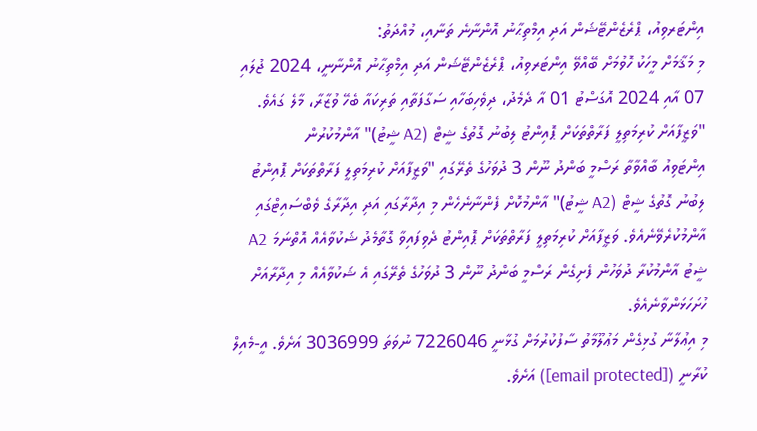އިންޓަރވިއު، ޕްރެޒެންޓޭޝަން އަދި އިމްތިޙާނު އޮންނާނެ ތަނާއި، މުއްދަތު:
މި މަޤާމަށް މީހަކު ހޮވުމަށް ބޭއްވޭ އިންޓަރވިއު، ޕްރެޒެންޓޭޝަން އަދި އިމްތިޙާނު އޮންނާނީ، 2024 ޖުލައި 07 އާއި 2024 އޮގަސްޓު 01 އާ ދެމެދު، ދިވެހިބަހާއި ސަގާފަތާއި ތަރިކައާ ބެހޭ ވުޒާރާ، މާލެ ގައެވެ.
"ވަޒީފާއަށް ކުރިމަތިލީ ފަރާތްތަކަށް ޕޮއިންޓު ލިބުނު ގޮތުގެ ޝީޓް (A2 ޝީޓު)" އާންމުކުރުން
އިންޓަވިއު ބާއްވާތާ ރަސްމީ ބަންދު ނޫން 3 ދުވަހުގެ ތެރޭގައި "ވަޒީފާއަށް ކުރިމަތިލީ ފަރާތްތަކަށް ޕޮއިންޓު ލިބުނު ގޮތުގެ ޝީޓް (A2 ޝީޓު)" އާންމުކޮށް ފެންނާނެހެން މި އިދާރާގައި އަދި އިދާރާގެ ވެބްސައިޓްގައި އާންމުކުރެވޭނެއެވެ. ވަޒީފާއަށް ކުރިމަތިލީ ފަރާތްތަކަށް ޕޮއިންޓު ދެވިފައިވާ ގޮތާމެދު ޝަކުވާއެއް އޮތްނަމަ A2 ޝީޓު އާންމުކުރާ ދުވަހުން ފެށިގެން ރަސްމީ ބަންދު ނޫން 3 ދުވަހުގެ ތެރޭގައި އެ ޝަކުވާއެއް މި އިދާރާއަށް ހުށަހަޅަންވާނެއެވެ.
މި އިޢުލާނާ ގުޅިގެން މަޢުލޫމާތު ސާފުކުރުމަށް ގުޅާނީ 7226046 ނުވަތަ 3036999 އަށެވެ. އީ-މެއިލް ކުރާނީ ([email protected]) އަށެވެ.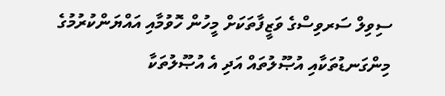ސިވިލް ސަރވިސްގެ ވަޒީފާތަކަށް މީހުން ހޮވުމާއި އައްޔަންކުރުމުގެ މިންގަނޑުތަކާއި އުޞޫލުތައް އަދި އެ އުޞޫލުތަކާ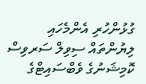ގުޅުންހުރި އެންމެހައި ލިޔުންތައް ސިވިލް ސަރވިސް ކޮމިޝަނުގެ ވެބްސައިޓްގެ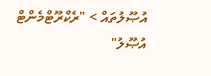އުޞޫލުތައް > "ރެކްރޫޓްމެންޓް އުޞޫލު"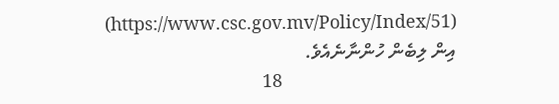(https://www.csc.gov.mv/Policy/Index/51) އިން ލިބެން ހުންނާނެއެވެ.
                                   18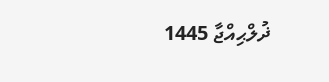ޛުލްޙިއްޖާ 1445